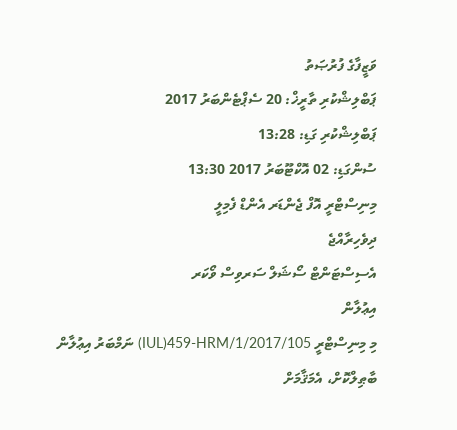ވަޒީފާގެ ފުރުޞަތު
ޕަބްލިޝްކުރި ތާރީޚް: 20 ސެޕްޓެންބަރު 2017
ޕަބްލިޝްކުރި ގަޑި: 13:28
ސުންގަޑި: 02 އޮކްޓޫބަރު 2017 13:30
މިނިސްޓްރީ އޮފް ޖެންޑަރ އެންޑް ފެމިލީ
ދިވެހިރާއްޖެ
އެސިސްޓަންޓް ސޯޝަލް ސަރވިސް ވޯކަރ
އިޢުލާން
މި މިނިސްޓްރީ IUL)459-HRM/1/2017/105) ނަމްބަރު އިޢުލާން ބާޠިލްކޮށް، އެމަޤާމަށް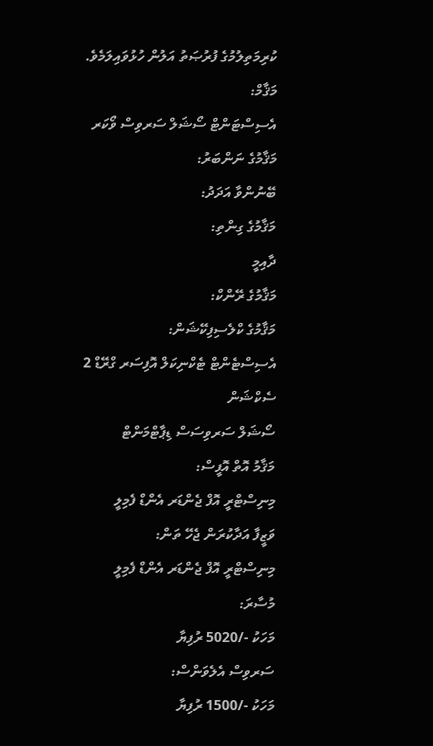ކުރިމަތިލުމުގެ ފުރުޞަތު އަލުން ހުޅުވައިލަމެވެ.
މަޤާމް:
އެސިސްޓަންޓް ސޯޝަލް ސަރވިސް ވޯކަރ
މަޤާމުގެ ނަންބަރު:
ބޭނުންވާ އަދަދު:
މަޤާމުގެ ގިންތި:
ދާއިމީ
މަޤާމުގެ ރޭންކް:
މަޤާމުގެ ކްލެސިފިކޭޝަން:
އެސިސްޓެންޓް ޓެކްނިކަލް އޮފިސަރ ގްރޭޑް 2
ސެކްޝަން
ސޯޝަލް ސަރވިސަސް ޑިޕާޓްމަންޓް
މަޤާމު އޮތް އޮފީސް:
މިނިސްޓްރީ އޮފް ޖެންޑަރ އެންޑް ފެމިލީ
ވަޒީފާ އަދާކުރަން ޖެހޭ ތަން:
މިނިސްޓްރީ އޮފް ޖެންޑަރ އެންޑް ފެމިލީ
މުސާރަ:
މަހަކު -/5020 ރުފިޔާ
ސަރވިސް އެލެވަންސް:
މަހަކު -/1500 ރުފިޔާ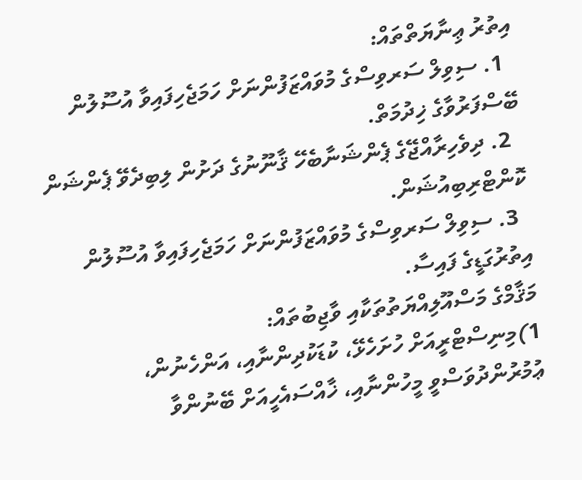އިތުރު ޢިނާޔަތްތައް:
  1. ސިވިލް ސަރވިސްގެ މުވައްޒަފުންނަށް ހަމަޖެހިފައިވާ އުސޫލުން ބޭސްފަރުވާގެ ޚިދުމަތް.
  2. ދިވެހިރާއްޖޭގެ ޕެންޝަނާބެހޭ ޤާނޫނުގެ ދަށުން ލިބިދެވޭ ޕެންޝަން ކޮންޓްރިބިއުޝަން.
  3. ސިވިލް ސަރވިސްގެ މުވައްޒަފުންނަށް ހަމަޖެހިފައިވާ އުސޫލުން އިތުރުގަޑީގެ ފައިސާ.
މަޤާމްގެ މަސްއޫލިއްޔަތުތަކާއި ވާޖިބުތައް:
1)މިނިސްޓްރީއަށް ހުށަހެޅޭ، ކުޑަކުދިންނާއި، އަންހެނުން، ޢުމުރުންދުވަސްވީ މީހުންނާއި، ޚާއްސައެހީއަށް ބޭނުންވާ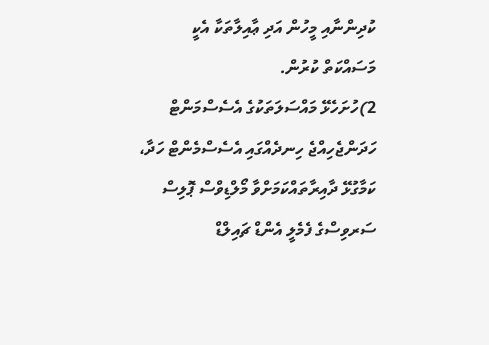ކުދިންނާއި މީހުން އަދި ޢާއިލާތަކާ އެކީ މަސައްކަތް ކުރުން.
2)ހުށަހެޅޭ މައްސަލަތަކުގެ އެސެސްމަންޓް ހަދަންޖެހިއްޖެ ހިނދެއްގައި އެސެސްމެންޓް ހަދާ، ކަމާގުޅޭ ދާއިރާތައްކަމަށްވާ މޯލްޑިވްސް ޕޮލިސް ސަރވިސްގެ ފެމެލީ އެންޑް ޗައިލްޑް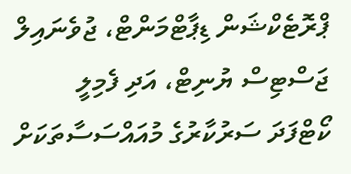ޕްރޮޓެކްޝަން ޑިޕާޓްމަންޓް، ޖުވެނައިލް ޖަސްޓިސް ޔުނިޓް، އަދި ފެމިލީ ކޯޓްފަދަ ސަރުކާރުގެ މުއައްސަސާތަކަށް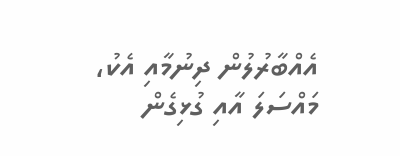އެއްބާރުލުން ދިނުމާއި އެކު، މައްސަލަ އާއި ގުޅިގެން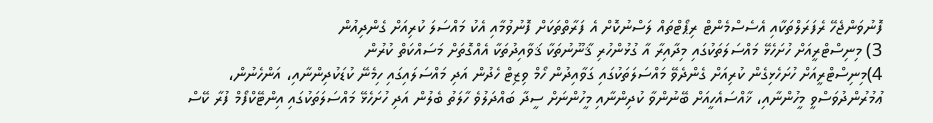ފޮނުވަންޖެހޭ ރެފަރަލްތަކާއި އެސެސްމެންޓް ރިޕޯޓްތައް ލަސްނުކޮށް އެ ފަރާތްތަކަށް ފޮނުވުމާއި އެކު މައްސަލަ ކުރިއަށް ގެންދިއުން
3) މިނިސްޓްރީއަށް ހުށަހެޅޭ މައްސަލަތަކުގައި މިދާއިރާ އާ ގުޅުންހުރި ޤާނޫނުތަކާ ޤަވާއިދުތަކާ އެއްގޮތަށް މަސައްކަތް ކުރުން
4)މިނިސްޓްރީއަށް ހުށަހެޅިގެން ކުރިއަށް ގެންދެވޭ މައްސަލަތަކުގައި ގަވާއިދުން ހޯމް ވިޒިޓް ހެދުން އަދި މައްސަލައިގައި ހިމެނޭ ކުޑަކުދިންނާއި، އަންހެނުން، ޢުމުރުންދުވަސްވީ މީހުންނާއި، ޚާއްސައެހީއަށް ބޭނުންވާ ކުދިންނާއި މީހުންނަށް ސީދާ ބައްދަލުވެ ހާލަތު ބެލުން އަދި ހުށަހެޅޭ މައްސަލަތަކުގައި އިންޓޭކްފޯމް ފުރާ ކޭސް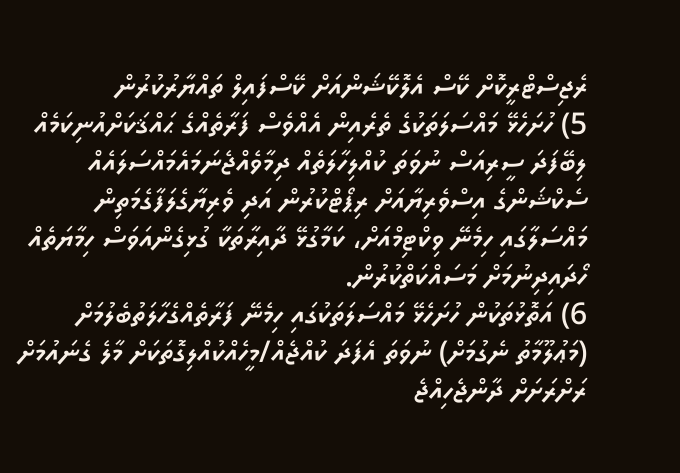ރެޖިސްޓްރީކޮށް ކޭސް އެލޮކޭޝަންއަށް ކޭސްފައިލް ތައްޔާރުކުރުން
5) ހުށަހެޅޭ މައްސަލަތަކުގެ ތެރެއިން އެއްވެސް ފަރާތެއްގެ ޙައްޤަކަށްއުނިކަމެއް ލިބޭފަދަ ސީރިއަސް ނުވަތަ ކުއްލިހާލަތެއް ދިމާވެއްޖެނަމައެމައްސަލައެއް ސެކްޝަންގެ އިސްވެރިޔާއަށް ރިޕޯޓްކުރުން އަދި ވެރިޔާގެލަފާގެމަތިން މައްސަލާގައި ހިމެނޭ ވިކްޓިމްއަށް، ކަމާގުޅޭ ދާއިރާތަކާ ގުޅިގެންއަވަސް ހިމާޔަތެއް ހޯދައިދިނުމަށް މަސައްކަތްކުރުން.
6) އަތޮޅުތަކުން ހުށަހެޅޭ މައްސަލަތަކުގައި ހިމެނޭ ފަރާތެއްގެހާލަތުބެލުމަށް (މަޢުލޫމާތު ނެގުމަށް) ނުވަތަ އެފަދަ ކުއްޖެއް/މީހެއްކުއްލިގޮތަކަށް މާލެ ގެނައުމަށް ރަށްރަށަށް ދާންޖެހިއްޖެ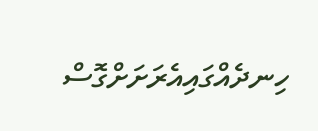ހިނދެއްގައިއެރަށަށްގޮސް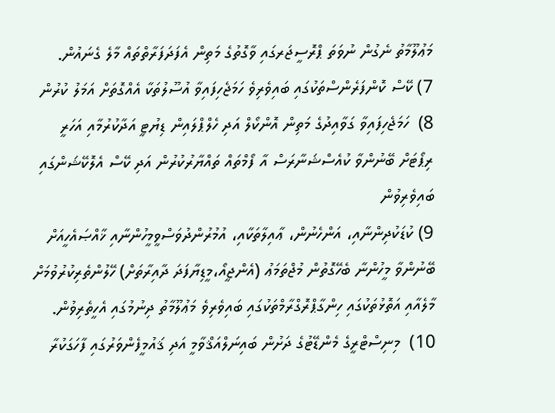މަޢުލޫމާތު ނެގުން ނުވަތަ ޕްރޮސީޖަރގައި ވާގޮތުގެ މަތިން އެފަދަފަރާތްތައް މާލެ ގެނައުން.
7) ކޭސް ކޮންފަރެންސްތަކުގައި ބައިވެރިވެ ހަމަޖެހިފައިވާ އުސޫލުތަކާ އެއްގޮތަށް އަމަލު ކުރުން
8)  ހަމަޖެހިފައިވާ ގަވާއިދުގެ މަތިން އޮންކޯލް އަދި ހެލްޕްލައިން ޑިޔުޓީ އަދާކުރުމާއި އަހަރީ ރިޕޯޓަށް ބޭނުންވާ ކުއެސްޝަނާރަސް އާ ފޯމްތައް ތައްޔާރުކުރުން އަދި ކޭސް އެލޮކޭޝަންގައި ބައިވެރިވުން
9) ކުޑަކުދިންނާއި، އަންހެނުން، ޢާއިލާތަކާއި، އުމުރުންދުވަސްވީމީހުންނާއި ޚާއްޞައެހީއަށް ބޭނުންވާ މީހުންނާ ބެހޭގޮތުން މުޖްތަމަޢު (އެންޖީއޯ،މީޑިޔާފަދަ ދާއިރާތަށް) ހޭލުންތެރިކުރުވުމަށް މާލެއާއި އަތޮޅުތަކުގައި ހިންގާޕްރޮގްރާމްތަކުގައި ބައިވެރިވެ މަޢުލޫމާތު ދިނުމުގައި އެހީތެރިވުން.
10)  މިނިސްޓްރީގެ މެންޑޭޓުގެ ދަށުން ބައިނަލްއަޤްވާމީ އަދި ޤައުމީފެންވަރުގައި ފާހަގަކުރާ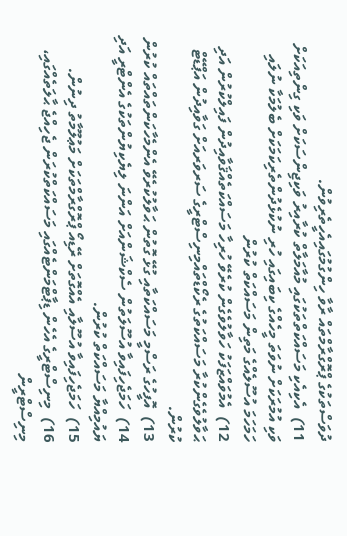ދުވަސްތަކުގެ ޕްރޮގްރާމްތައް ރާވާ ހިންގުމުގައިއެހީތެރިވުން.
11)  އެކިއެކި މަސައްކަތްތަކުގައި މުއާމަލާތް ކުރާއިރު ވަކިޖިންސަކަށް ވަކި ގިންތިއަކަށް ވަކި އުމުރަކަށް ނުވަތަ މީހެއްގެ ކިބައިގައި ހުރި ނުކުޅެދުންތެރިކަމަކަށް ބެލުމަކާ ނުލައި ހަމަހަމަ އުސޫލެއްގެ މަތިން މަސައްކަތް ކުރުން
12)  އެމުވައްޒަފަކު ހަވާލުވެގެން ކުރެވޭ ހުރިހާ މަސައްކަތެއްޤަވާއިދުން ފައިލްކުރުން އަދި ޙަވާލުވެގެންކުރާ މަސައްކަތުގެ ރެކޯޑްތައްމިނިސްޓްރީގެ ސަރވަރއަށް ގަވާއިދުން އަޕްޑޭޓް ކުރުން.
13)  އޮފީހުގެ ރަސްމީ މަސައްކަތާއި ގުޅޭ ގޮތުން ޙަވާލުކުރެވޭ އެންމެހާކަންތައްތައް ކުރުން
14)  ހަމަޖެހިފައިވާ އުސޫލަތުން ސެކްޝަންއަށް އަންނަ ލިޔެކިޔުންތަކުގެ އެންޓްރީ އަދި ޔައުމިއްޔާ މަސައްކަތް ކުރުން.
15)  ހަމަޖެހިފައިވާ އުސޫލާއި އެއްގޮތަށް ރޭޑިއޯ ޕްރޮގްރާމްތަކަށް މަޢުލޫމާތު ދިނުން.
16)  މިނިސްޓްރީގެ އެހެން ޑިޕާޓްމަންޓެއްގައި މަސައްކަތްކުރަން ޖެހިއްޖެ ޙާލަތެއްގައި، މިނިސްޓްރީން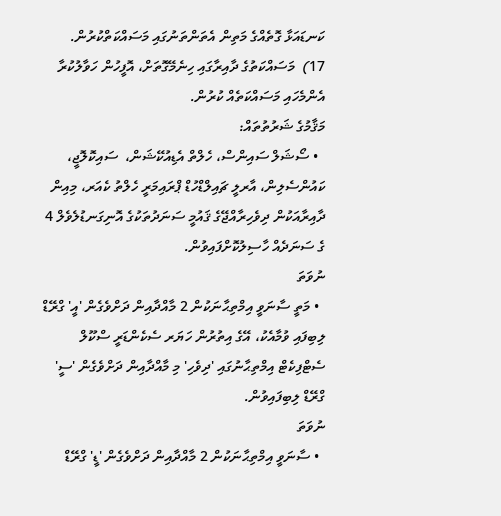ކަނޑައަޅާ ގޮތެއްގެ މަތިން އެތަންތަނުގައި މަސައްކަތްކުރުން.
17)  މަސައްކަތުގެ ދާއިރާގައި ހިނެމޭގޮތަށް، އޮފީހުން ހަވާލުކުރާ އެންމެހައި މަސައްކަތެއް ކުރުން.
މަޤާމުގެ ޝަރުތުތައް:
  • ސޯޝަލް ސައިންސް، ހެލްތް އެޑިއުކޭޝަން،  ސައިކޮލޮޖީ، ކައުންސެލިން، އާރލީ ޗައިލްޑްހުޑް ޕްރައިމަރީ ހެލްތު ކެއަރ، މިއިން ދާއިރާއަކުން ދިވެހިރާއްޖޭގެ ޤައުމީ ސަނަދުތަކުގެ އޮނިގަނޑުލެވެލް 4  ގެ ސަނަދެއް ހާސިލުކޮށްފައިވުން.
ނުވަތަ
  • މަތީ ސާނަވީ އިމްތިޙާނަކުން 2 މާއްދާއިން ދަށްވެގެން 'އީ' ގްރޭޑް ލިބިފައި ވުމާއެކު، އޭގެ އިތުރުން ހަޔަރ ސެކެންޑަރީ ސްކޫލް ސެޓްފިކެޓް އިމްތިޙާނުގައި 'ދިވެހި' މި މާއްދާއިން ދަށްވެގެން 'ސީ' ގްރޭޑް ލިބިފައިވުން.
ނުވަތަ
  • ސާނަވީ އިމްތިޙާނަކުން 2 މާއްދާއިން ދަށްވެގެން 'ޑީ' ގްރޭޑް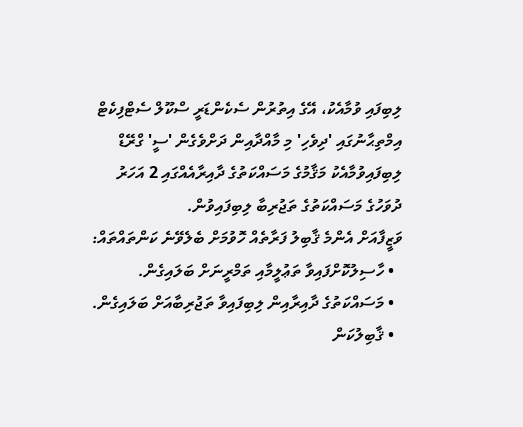ލިބިފައި ވުމާއެކު، އޭގެ އިތުރުން ސެކެންޑަރީ ސްކޫލް ސެޓްފިކެޓް އިމްތިޙާނުގައި 'ދިވެހި' މި މާއްދާއިން ދަށްވެގެން 'ސީ' ގްރޭޑް ލިބިފައިވުމާއެކު މަޤާމުގެ މަސައްކަތުގެ ދާއިރާއެއްގައި 2 އަހަރު ދުވަހުގެ މަސައްކަތުގެ ތަޖުރިބާ ލިބިފައިވުން.
ވަޒީފާއަށް އެންމެ ޤާބިލު ފަރާތެއް ހޮވުމަށް ބެލެވޭނެ ކަންތައްތައް:
  • ހާސިލުކޮށްފައިވާ ތަޢުލީމާއި ތަމްރީނަށް ބަލައިގެން.
  • މަސައްކަތުގެ ދާއިރާއިން ލިބިފައިވާ ތަޖުރިބާއަށް ބަލައިގެން.
  • ޤާބިލުކަން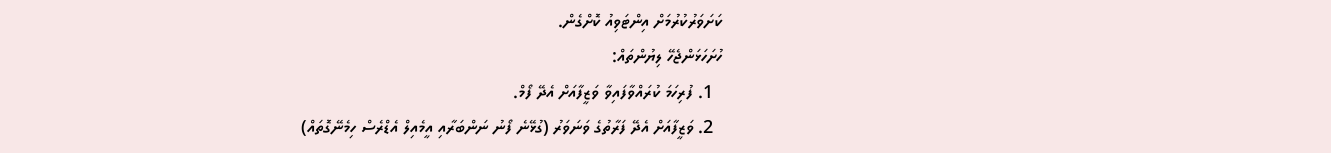ކަށަވަރުކުރުމަށް އިންޓަވިއު ކޮށްގެން.
ހުށަހަޅަންޖެހޭ ލިޔުންތައް:
  1. ފުރިހަމަ ކުރައްވާފައިވާ ވަޒީފާއަށް އެދޭ ފޯމް.
  2. ވަޒީފާއަށް އެދޭ ފަރާތުގެ ވަނަވަރު (ގުޅޭނެ ފޯނު ނަންބަރާއި އީމެއިލް އެޑްރެސް ހިމެނޭގޮތައް)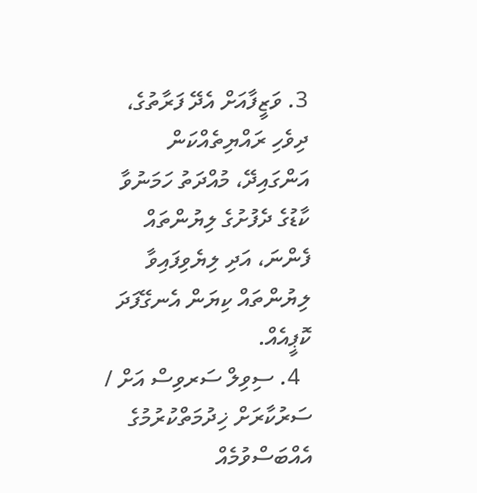3. ވަޒީފާއަށް އެދޭ ފަރާތުގެ، ދިވެހި ރައްޔިތެއްކަން އަންގައިދޭ، މުއްދަތު ހަމަނުވާ ކާޑުގެ ދެފުށުގެ ލިޔުންތައް ފެންނަ، އަދި ލިޔެވިފައިވާ ލިޔުންތައް ކިޔަން އެނގޭފަދަ ކޮޕީއެއް.
  4. ސިވިލް ސަރވިސް އަށް / ސަރުކާރަށް ޚިދުމަތްކުރުމުގެ އެއްބަސްވުމެއް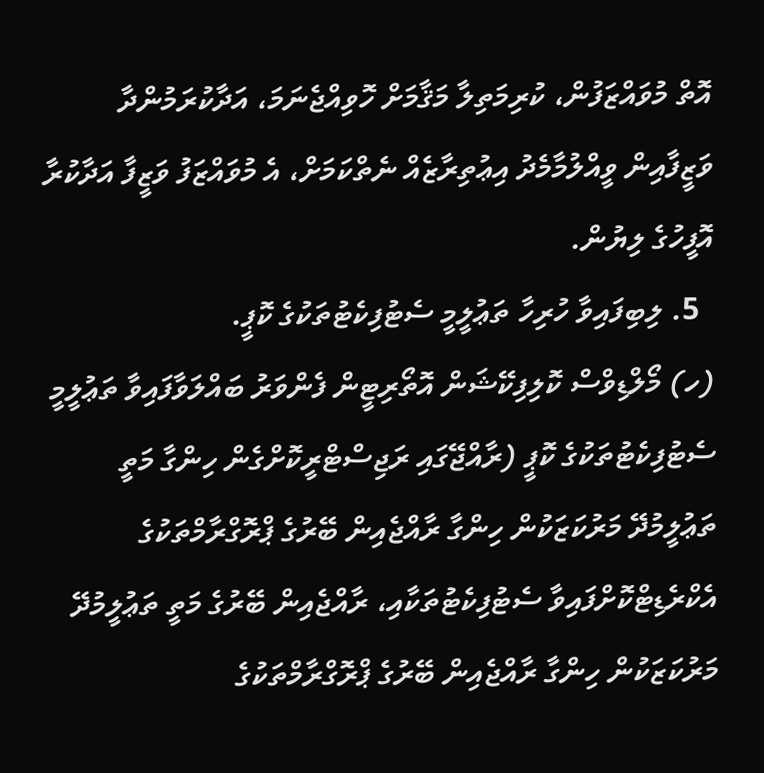އޮތް މުވައްޒަފުން، ކުރިމަތިލާ މަޤާމަށް ހޮވިއްޖެނަމަ، އަދާކުރަމުންދާ ވަޒީފާއިން ވީއްލުމާމެދު އިޢުތިރާޒެއް ނެތްކަމަށް، އެ މުވައްޒަފު ވަޒީފާ އަދާކުރާ އޮފީހުގެ ލިޔުން.
  5. ލިބިފައިވާ ހުރިހާ ތަޢުލީމީ ސެޓުފިކެޓުތަކުގެ ކޮޕީ.
(ހ) މޯލްޑިވްސް ކޮލިފިކޭޝަން އޮތޯރިޓީން ފެންވަރު ބައްލަވާފައިވާ ތަޢުލީމީ ސެޓުފިކެޓުތަކުގެ ކޮޕީ (ރާއްޖޭގައި ރަޖިސްޓްރީކޮށްގެން ހިންގާ މަތީ ތަޢުލީމުދޭ މަރުކަޒަކުން ހިންގާ ރާއްޖެއިން ބޭރުގެ ޕްރޮގްރާމްތަކުގެ އެކްރެޑިޓްކޮށްފައިވާ ސެޓުފިކެޓުތަކާއި، ރާއްޖެއިން ބޭރުގެ މަތީ ތަޢުލީމުދޭ މަރުކަޒަކުން ހިންގާ ރާއްޖެއިން ބޭރުގެ ޕްރޮގްރާމްތަކުގެ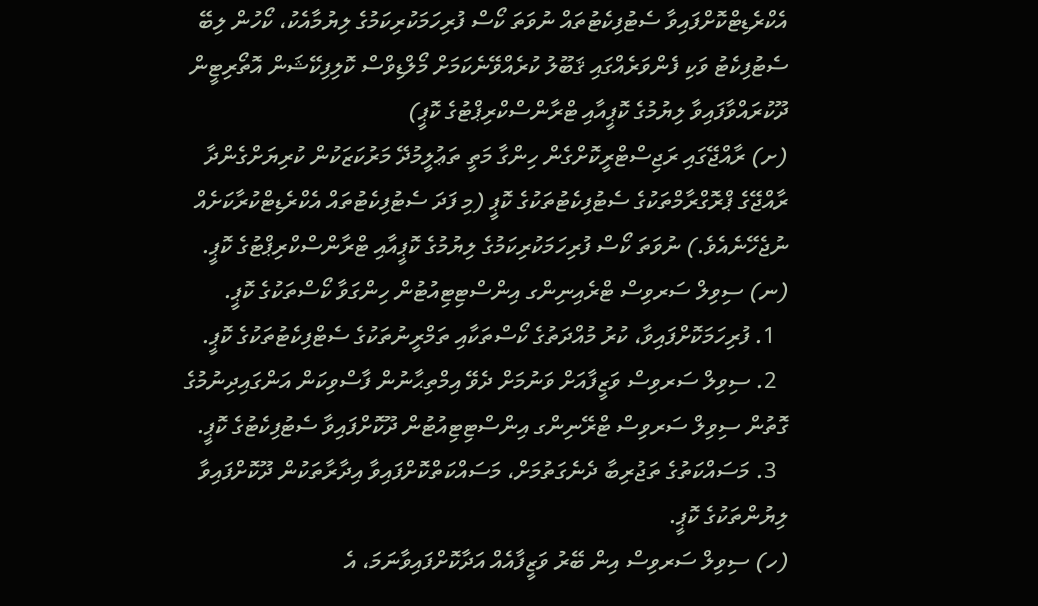އެކްރެޑިޓްކޮށްފައިވާ ސެޓުފިކެޓުތައް ނުވަތަ ކޯސް ފުރިހަމަކުރިކަމުގެ ލިޔުމާއެކު، ކޯހުން ލިބޭ ސެޓުފިކެޓު ވަކި ފެންވަރެއްގައި ޤަބޫލު ކުރެއްވޭނެކަމަށް މޯލްޑިވްސް ކޮލިފިކޭޝަން އޮތޯރިޓީން ދޫކުރައްވާފައިވާ ލިޔުމުގެ ކޮޕީއާއި ޓްރާންސްކްރިޕްޓުގެ ކޮޕީ)
(ށ) ރާއްޖޭގައި ރަޖިސްޓްރީކޮށްގެން ހިންގާ މަތީ ތަޢުލީމުދޭ މަރުކަޒަކުން ކުރިޔަށްގެންދާ ރާއްޖޭގެ ޕްރޮގްރާމްތަކުގެ ސެޓުފިކެޓުތަކުގެ ކޮޕީ (މި ފަދަ ސެޓުފިކެޓުތައް އެކްރެޑިޓްކުރާކަށެއް ނުޖެހޭނެއެވެ.) ނުވަތަ ކޯސް ފުރިހަމަކުރިކަމުގެ ލިޔުމުގެ ކޮޕީއާއި ޓްރާންސްކްރިޕްޓުގެ ކޮޕީ.
(ނ) ސިވިލް ސަރވިސް ޓްރެއިނިންގ އިންސްޓިޓިއުޓުން ހިންގަވާ ކޯސްތަކުގެ ކޮޕީ.
  1. ފުރިހަމަކޮށްފައިވާ، ކުރު މުއްދަތުގެ ކޯސްތަކާއި ތަމްރީނުތަކުގެ ސެޓްފިކެޓުތަކުގެ ކޮޕީ.
  2. ސިވިލް ސަރވިސް ވަޒީފާއަށް ވަނުމަށް ދެވޭ އިމްތިޙާނުން ފާސްވިކަން އަންގައިދިނުމުގެ ގޮތުން ސިވިލް ސަރވިސް ޓްރޭނިންގ އިންސްޓިޓިއުޓުން ދޫކޮށްފައިވާ ސެޓުފިކެޓުގެ ކޮޕީ.
  3. މަސައްކަތުގެ ތަޖުރިބާ ދެނެގަތުމަށް، މަސައްކަތްކޮށްފައިވާ އިދާރާތަކުން ދޫކޮށްފައިވާ ލިޔުންތަކުގެ ކޮޕީ.
(ހ) ސިވިލް ސަރވިސް އިން ބޭރު ވަޒީފާއެއް އަދާކޮށްފައިވާނަމަ، އެ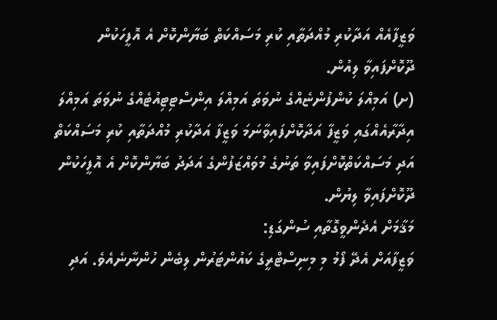ވަޒީފާއެއް އަދާކުރި މުއްދަތާއި ކުރި މަސައްކަތް ބަޔާންކޮށް އެ އޮފީހަކުން ދޫކޮށްފައިވާ ލިއުން.
(ށ) އަމިއްލަ ކުންފުންޏެއްގެ ނުވަތަ އަމިއްލަ އިންސްޓިޓިއުޓެއްގެ ނުވަތަ އަމިއްލަ އިދާރާއެއްގައި ވަޒީފާ އަދާކޮށްފައިވާނަމަ ވަޒީފާ އަދާކުރި މުއްދަތާއި ކުރި މަސައްކަތް އަދި މަސައްކަތްކޮށްފައިވާ ތަނުގެ މުވައްޒަފުންގެ އަދަދު ބަޔާންކޮށް އެ އޮފީހަކުން ދޫކޮށްފައިވާ ލިޔުން.
މަޤާމަށް އެދެންވީގޮތާއި ސުންގަޑި:
ވަޒީފާއަށް އެދޭ ފޯމު މި މިނިސްޓްރީގެ ކައުންޓަރުން ލިބެން ހުންނާނެއެވެ. އަދި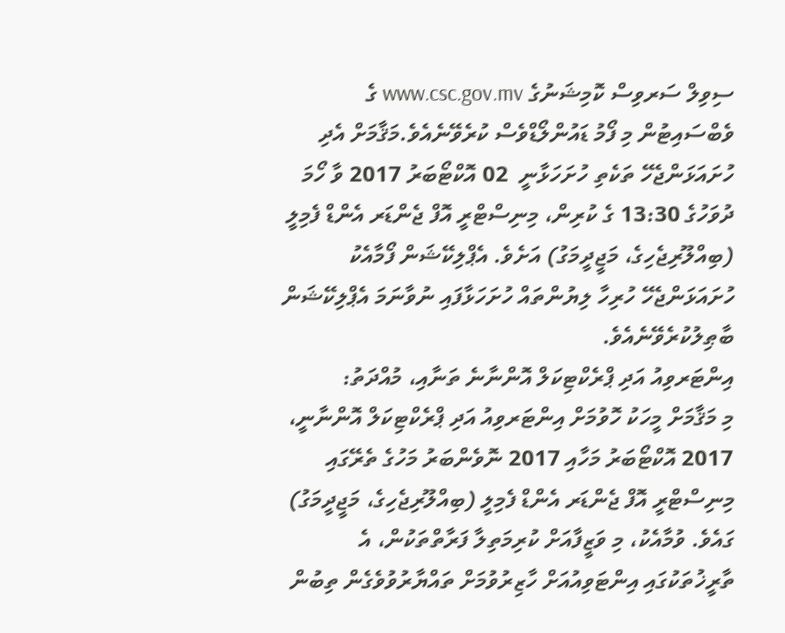ސިވިލް ސަރވިސް ކޮމިޝަނުގެ www.csc.gov.mv ގެ ވެބްސައިޓުން މި ފޯމު ޑައުންލޯޑްވެސް ކުރެވޭނެއެވެ.މަޤާމަށް އެދި ހުށައަޅަންޖެހޭ ތަކެތި ހުށަހަޅާނީ  02 އޮކްޓޯބަރު 2017 ވާ ހޯމަ ދުވަހުގެ 13:30 ގެ ކުރިން، މިނިސްޓްރީ އޮފް ޖެންޑަރ އެންޑް ފެމިލީ (ބިއްލޫރިޖެހިގެ، މަޖީދީމަގު) އަށެވެ. އެޕްލިކޭޝަން ފޯމާއެކު ހުށައަޅަންޖެހޭ ހުރިހާ ލިޔުންތައް ހުށަހަޅާފައި ނުވާނަމަ އެޕްލިކޭޝަން ބާޠިލުކުރެވޭނެއެވެ.
އިންޓަރވިއު އަދި ޕްރެކްޓިކަލް އޮންނާނެ ތަނާއި، މުއްދަތު:
މި މަޤާމަށް މީހަކު ހޮވުމަށް އިންޓަރވިއު އަދި ޕްރެކްޓިކަލް އޮންނާނީ، 2017 އޮކްޓޯބަރު މަހާއި 2017 ނޮވެންބަރު މަހުގެ ތެރޭގައި މިނިސްޓްރީ އޮފް ޖެންޑަރ އެންޑް ފެމިލީ (ބިއްލޫރިޖެހިގެ، މަޖީދީމަގު) ގައެވެ. ވުމާއެކު، މި ވަޒީފާއަށް ކުރިމަތިލާ ފަރާތްތަކުން، އެ ތާރީޚުތަކުގައި އިންޓަވިއުއަށް ހާޒިރުވުމަށް ތައްޔާރުވުވެގެން ތިބުން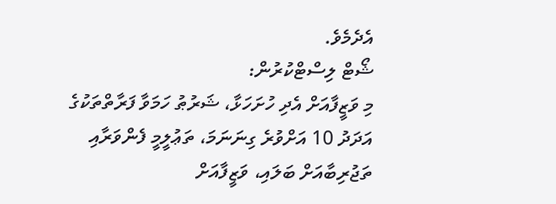އެދެމެވެ.
ޝޯޓް ލިސްޓްކުރުން:
މި ވަޒީފާއަށް އެދި ހުށަހަޅާ، ޝަރުޠު ހަމަވާ ފަރާތްތަކުގެ އަދަދު 10 އަށްވުރެ ގިނަނަމަ، ތަޢުލީމީ ފެންވަރާއި ތަޖުރިބާއަށް ބަލައި، ވަޒީފާއަށް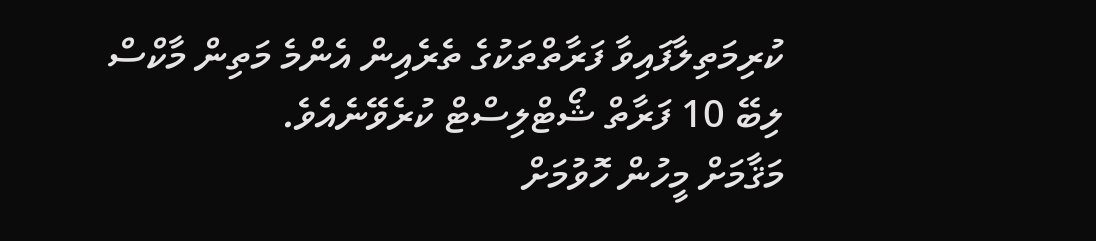ކުރިމަތިލާފައިވާ ފަރާތްތަކުގެ ތެރެއިން އެންމެ މަތިން މާކްސް ލިބޭ 10 ފަރާތް ޝޯޓްލިސްޓް ކުރެވޭނެއެވެ.
މަޤާމަށް މީހުން ހޮވުމަށް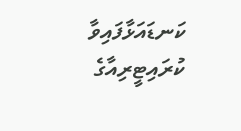ކަނޑައަޅާފައިވާ ކުރައިޓީރިއާގެ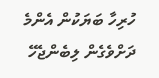ހުރިހާ ބަޔަކުން އެންމެ ދަށްވެގެން ލިބެންޖެހޭ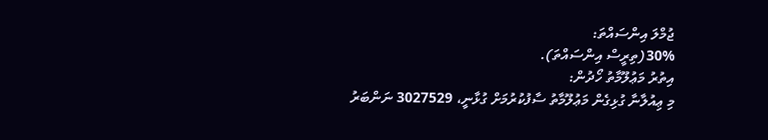ޖުމްލަ އިންސައްތަ:
30%(ތިރީސް އިންސައްތަ).
އިތުރު މަޢުލޫމާތު ހޯދުން:
މި ޢިއުލާނާ ގުޅިގެން މަޢުލޫމާތު ސާފުކުރުމަށް ގުޅާނީ، 3027529 ނަންބަރު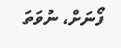ފޯނަށް، ނުވަތަ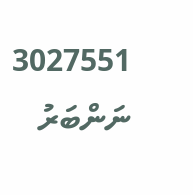3027551 ނަންބަރު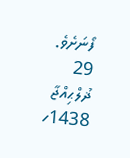ފޯނަށެވެ.
29 ޛުލްޙިއްޖާ 1438ހ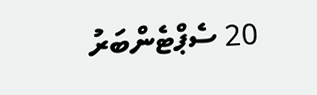20 ސެޕްޓެންބަރު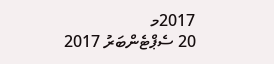2017މ
20 ސެޕްޓެންބަރު 2017